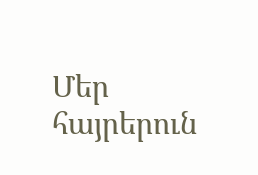Մեր հայրերուն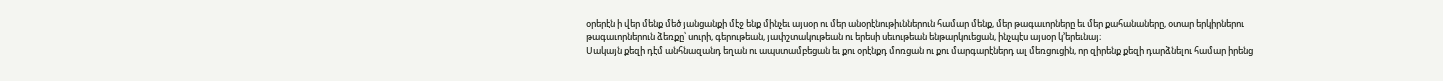օրերէն ի վեր մենք մեծ յանցանքի մէջ ենք մինչեւ այսօր ու մեր անօրէնութիւններուն համար մենք, մեր թագաւորները եւ մեր քահանաները, օտար երկիրներու թագաւորներուն ձեռքը՝ սուրի, գերութեան, յափշտակութեան ու երեսի սեւութեան ենթարկուեցան, ինչպէս այսօր կ’երեւնայ։
Սակայն քեզի դէմ անհնազանդ եղան ու ապստամբեցան եւ քու օրէնքդ մոռցան ու քու մարգարէներդ ալ մեռցուցին, որ զիրենք քեզի դարձնելու համար իրենց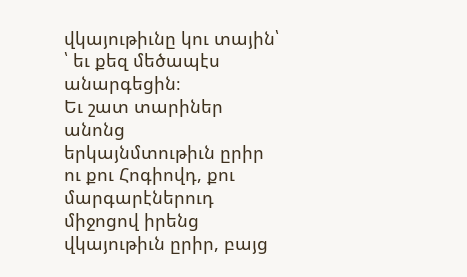վկայութիւնը կու տային՝ ՝ եւ քեզ մեծապէս անարգեցին։
Եւ շատ տարիներ անոնց երկայնմտութիւն ըրիր ու քու Հոգիովդ, քու մարգարէներուդ միջոցով իրենց վկայութիւն ըրիր, բայց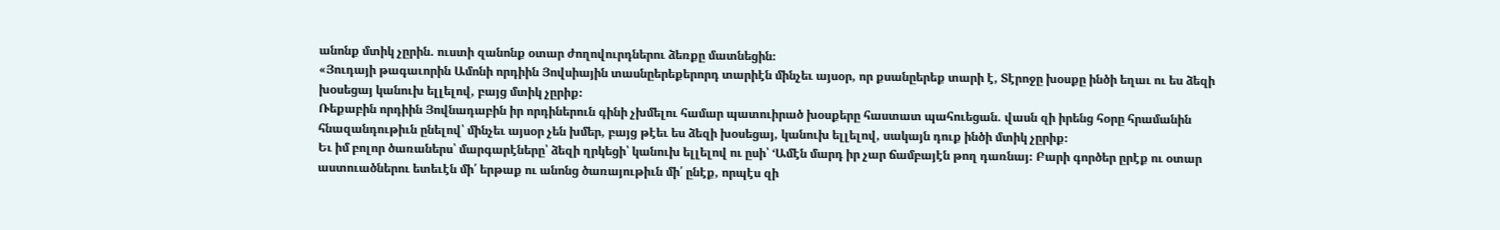անոնք մտիկ չըրին. ուստի զանոնք օտար ժողովուրդներու ձեռքը մատնեցին։
«Յուդայի թագաւորին Ամոնի որդիին Յովսիային տասնըերեքերորդ տարիէն մինչեւ այսօր, որ քսանըերեք տարի է, Տէրոջը խօսքը ինծի եղաւ ու ես ձեզի խօսեցայ կանուխ ելլելով, բայց մտիկ չըրիք։
Ռեքաբին որդիին Յովնադաբին իր որդիներուն գինի չխմելու համար պատուիրած խօսքերը հաստատ պահուեցան. վասն զի իրենց հօրը հրամանին հնազանդութիւն ընելով՝ մինչեւ այսօր չեն խմեր, բայց թէեւ ես ձեզի խօսեցայ, կանուխ ելլելով, սակայն դուք ինծի մտիկ չըրիք։
Եւ իմ բոլոր ծառաներս՝ մարգարէները՝ ձեզի ղրկեցի՝ կանուխ ելլելով ու ըսի՝ ‘Ամէն մարդ իր չար ճամբայէն թող դառնայ։ Բարի գործեր ըրէք ու օտար աստուածներու ետեւէն մի՛ երթաք ու անոնց ծառայութիւն մի՛ ընէք, որպէս զի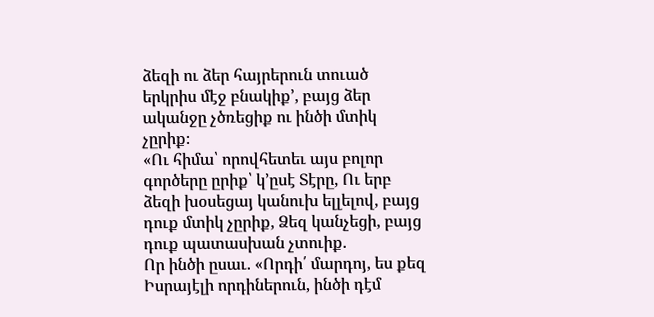ձեզի ու ձեր հայրերուն տուած երկրիս մէջ բնակիք’, բայց ձեր ականջը չծռեցիք ու ինծի մտիկ չըրիք։
«Ու հիմա՝ որովհետեւ այս բոլոր գործերը ըրիք՝ կ’ըսէ Տէրը, Ու երբ ձեզի խօսեցայ կանուխ ելլելով, բայց դուք մտիկ չըրիք, Ձեզ կանչեցի, բայց դուք պատասխան չտուիք.
Որ ինծի ըսաւ. «Որդի՛ մարդոյ, ես քեզ Իսրայէլի որդիներուն, ինծի դէմ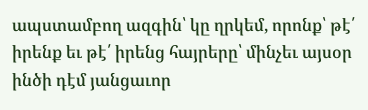ապստամբող ազգին՝ կը ղրկեմ, որոնք՝ թէ՛ իրենք եւ թէ՛ իրենց հայրերը՝ մինչեւ այսօր ինծի դէմ յանցաւոր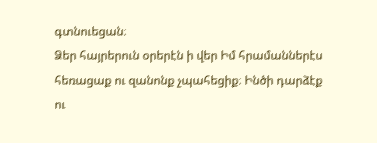գտնուեցան։
Ձեր հայրերուն օրերէն ի վեր Իմ հրամաններէս հեռացաք ու զանոնք չպահեցիք։ Ինծի դարձէք ու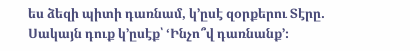ես ձեզի պիտի դառնամ, կ’ըսէ զօրքերու Տէրը. Սակայն դուք կ’ըսէք՝ ‘Ինչո՞վ դառնանք’։